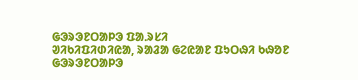ᱜᱳᱨᱳᱱᱛᱟᱞᱳ ᱯᱟᱹᱨᱥᱤ
ᱣᱤᱠᱤᱯᱤᱰᱤᱭᱟ, ᱨᱟᱲᱟ ᱜᱮᱭᱟᱱ ᱯᱩᱛᱷᱤ ᱠᱷᱚᱱ
ᱜᱳᱨᱳᱱᱛᱟᱞᱳ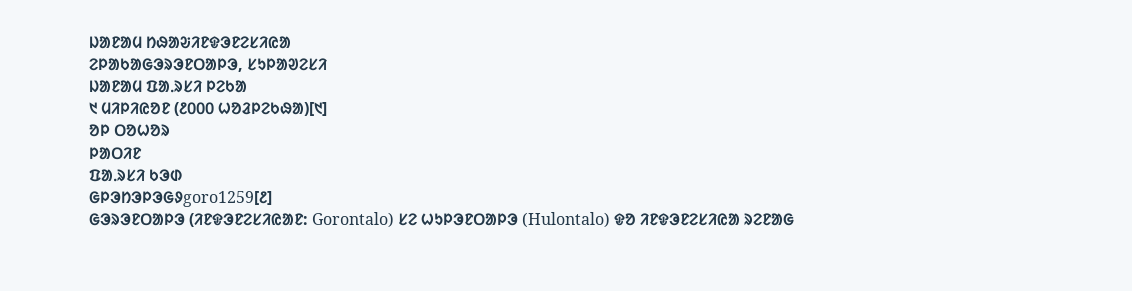ᱡᱟᱱᱟᱢ ᱴᱷᱟᱶᱤᱱᱫᱳᱱᱮᱥᱤᱭᱟ
ᱮᱞᱟᱠᱟᱜᱳᱨᱳᱱᱛᱟᱞᱳ, ᱥᱩᱞᱟᱣᱮᱥᱤ
ᱡᱟᱱᱟᱢ ᱯᱟᱹᱨᱥᱤ ᱞᱮᱠᱟ
᱑ ᱢᱤᱞᱤᱭᱚᱱ (᱒᱐᱐᱐ ᱦᱚᱲᱞᱮᱠᱷᱟ)[᱑]
ᱚᱞ ᱛᱚᱦᱚᱨ
ᱞᱟᱛᱤᱱ
ᱯᱟᱹᱨᱥᱤ ᱠᱳᱰ
ᱜᱞᱳᱴᱳᱞᱳᱜᱽgoro1259[᱒]
ᱜᱳᱨᱳᱱᱛᱟᱞᱳ (ᱤᱱᱫᱳᱱᱮᱥᱤᱭᱟᱱ: Gorontalo) ᱥᱮ ᱦᱩᱞᱳᱱᱛᱟᱞᱳ (Hulontalo) ᱫᱚ ᱤᱱᱫᱳᱱᱮᱥᱤᱭᱟ ᱨᱮᱱᱟᱜ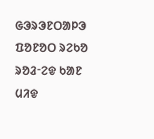ᱜᱳᱨᱳᱱᱛᱟᱞᱳ ᱯᱚᱱᱚᱛ ᱨᱮᱠᱚ ᱨᱚᱲᱼᱮᱫ ᱠᱟᱱ ᱢᱤᱫ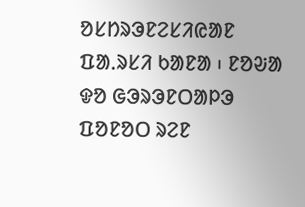ᱚᱥᱴᱨᱳᱱᱮᱥᱤᱭᱟᱱ ᱯᱟᱹᱨᱥᱤ ᱠᱟᱱᱟ ᱾ ᱱᱚᱶᱟ ᱫᱚ ᱜᱳᱨᱳᱱᱛᱟᱞᱳ ᱯᱚᱱᱚᱛ ᱨᱮᱱ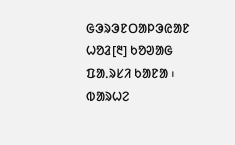ᱜᱳᱨᱳᱱᱛᱟᱞᱳᱭᱟᱱ ᱦᱚᱲ[᱓] ᱠᱚᱣᱟᱜ ᱯᱟᱹᱨᱥᱤ ᱠᱟᱱᱟ ᱾
ᱵᱟᱨᱦᱮ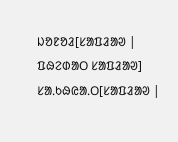ᱡᱚᱱᱚᱲ[ᱥᱟᱯᱲᱟᱣ | ᱯᱷᱮᱰᱟᱛ ᱥᱟᱯᱲᱟᱣ]
ᱥᱟᱹᱠᱷᱭᱟᱹᱛ[ᱥᱟᱯᱲᱟᱣ |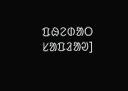ᱯᱷᱮᱰᱟᱛ ᱥᱟᱯᱲᱟᱣ]